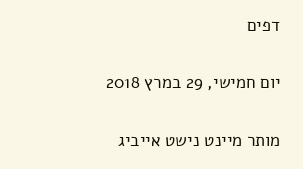דפים

יום חמישי, 29 במרץ 2018

מותר מיינט נישט אייביג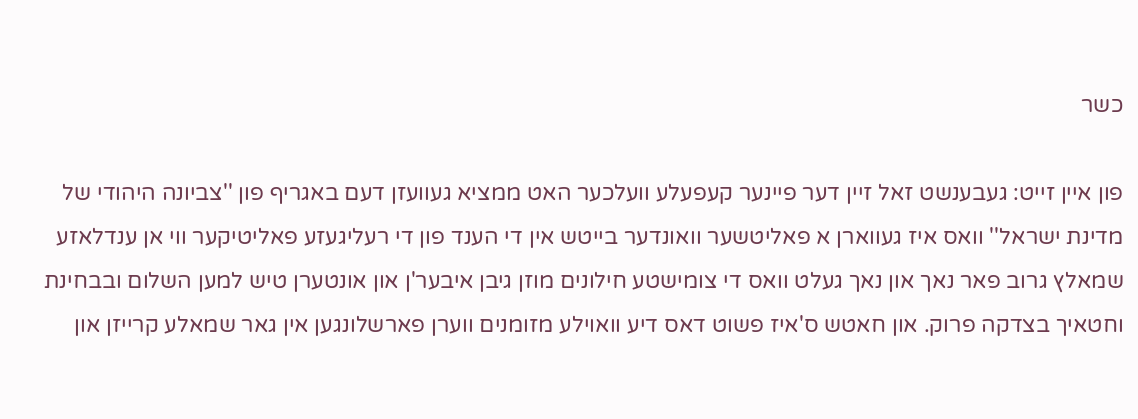כשר

פון איין זייט: געבענשט זאל זיין דער פיינער קעפעלע וועלכער האט ממציא געוועזן דעם באגריף פון ''צביונה היהודי של מדינת ישראל'' וואס איז געווארן א פאליטשער וואונדער בייטש אין די הענד פון די רעליגעזע פאליטיקער ווי אן ענדלאזע שמאלץ גרוב פאר נאך און נאך געלט וואס די צומישטע חילונים מוזן גיבן איבער'ן און אונטערן טיש למען השלום ובבחינת וחטאיך בצדקה פרוק. און חאטש ס'איז פשוט דאס דיע וואוילע מזומנים ווערן פארשלונגען אין גאר שמאלע קרייזן און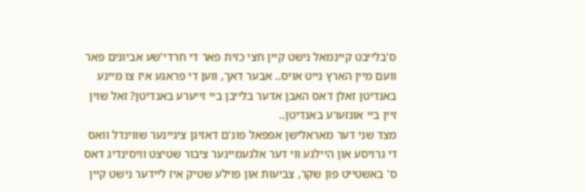ס'בלייבט קיינמאל נישט קיין חצי כזית פאר די חרדי'שע אביונים פאר וועם מיין הארץ גייט אויס.. אבער דאך, ווען די פראגע איז צו מיינע באנדיטן זאלן דאס האבן אדער בלייבן ביי זייערע באנדיטן? זאל שוין זיין ביי אונזערע באנדיטן..
מצד שני דער מאראלישן אפפאל פונ'ם דאזיגן ציגיינער שווינדל וואס די גרויסע און היילגע ווי דער אלגעמיינער ציבור שטיצט וויסינדיג דאס ס' באשטייט פון שקר, צביעות און פוילע שטיק איז ליידער נישט קיין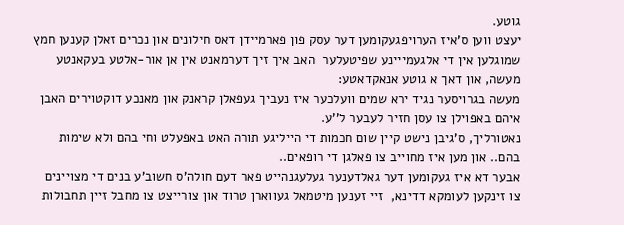גוטע.
יעצט ווען ס'איז הערויפגעקומען דער עסק פון פארמיידן דאס חילונים און נכרים זאלן קענען חמץ שמוגלען אין די אלגעמייינע שפיטעלער  האב איך זיך דערמאנט אין אן אור-אלטע בעקאנטע מעשה, און דאך א גוטע אנאקדאטע:
מעשה בגרויסער נגיד ירא שמים וועלכער איז נעביך געפאלן קראנק און מאנכע דוקטוירים האבן איהם באפוילן צו עסן חזיר לעבער ל''ע.
נאטורליך, ס'גיבן נישט קיין שום חכמות די הייליגע תורה האט באפעלט וחי בהם ולא שימות בהם.. און מען איז מחוייב צו פאלגן די רופאים..
אבער דא איז געקומען דער גאלדענער געלעגנהייט פאר דעם חולה'ס חשוב'ע בנים די מצויינים צו זינקען לעומקא דדינא,  זיי זענען מיטמאל געווארן טרוד און צורייצט צו מחבל זיין תחבולות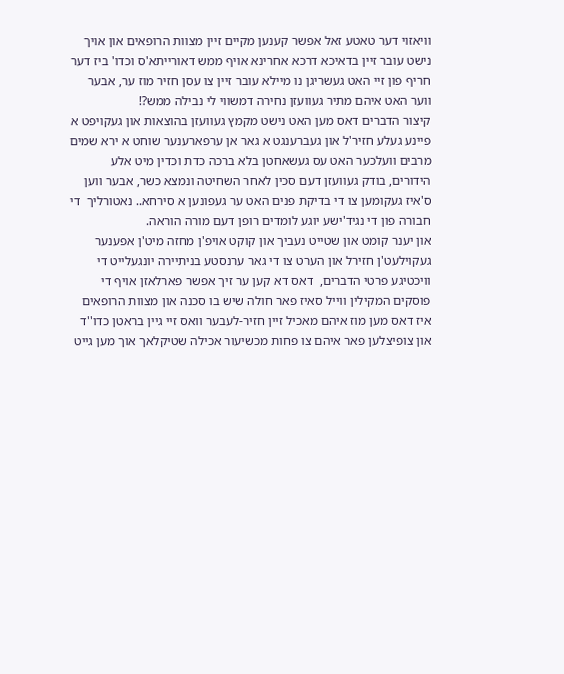וויאזוי דער טאטע זאל אפשר קענען מקיים זיין מצוות הרופאים און אויך נישט עובר זיין בדאיכא דרכא אחרינא אויף ממש דאורייתא'ס וכדו' ביז דער חריף פון זיי האט געשריגן נו מיילא עובר זיין צו עסן חזיר מוז ער, אבער ווער האט איהם מתיר געוועזן נחירה דמשווי לי נבילה ממש?!
קיצור הדברים דאס מען האט נישט מקמץ געוועזן בהוצאות און געקויפט א פיינע געלע חזיר'ל און געברענגט א גאר אן ערפארענער שוחט א ירא שמים מרבים וועלכער האט עס געשאחטן בלא ברכה כדת וכדין מיט אלע הידורים, בודק געוועזן דעם סכין לאחר השחיטה ונמצא כשר, אבער ווען ס'איז געקומען צו די בדיקת פנים האט ער געפונען א סירחא.. נאטורליך  די חבורה פון די נגיד'ישע יוגע לומדים רופן דעם מורה הוראה.
און יענר קומט און שטייט נעביך און קוקט אויפ'ן מחזה מיט'ן אפענער געקוילעט'ן חזירל און הערט צו די גאר ערנסטע בניתיירה יונגעלייט די וויכטיגע פרטי הדברים,  דאס דא קען ער זיך אפשר פארלאזן אויף די פוסקים המקילין ווייל סאיז פאר חולה שיש בו סכנה און מצוות הרופאים איז דאס מען מוז איהם מאכיל זיין חזיר-לעבער וואס זיי גיין בראטן כדו''ד און צופיצלען פאר איהם צו פחות מכשיעור אכילה שטיקלאך אוך מען גייט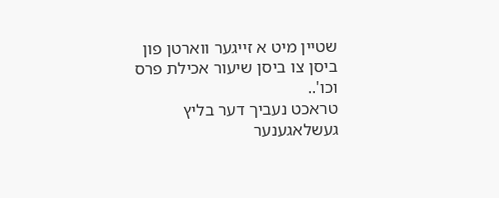שטיין מיט א זייגער ווארטן פון ביסן צו ביסן שיעור אכילת פרס וכו'..
טראכט נעביך דער בליץ געשלאגענער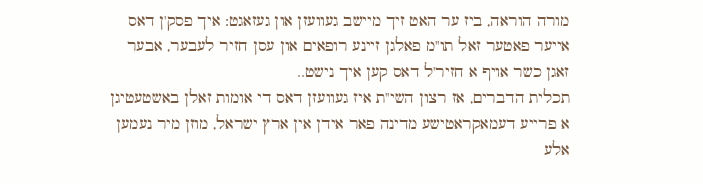מורה הוראה, ביז ער האט זיך מיישב געוועזן און געזאגט: איך פסק'ן דאס אייער פאטער זאל תו''מ פאלגן זיינע רופאים און עסן חזיר לעבער, אבער זאגן כשר אויף א חזיר'ל דאס קען איך נישט..
תכלית הדברים, אז רצון השי''ת איז געוועזן דאס די אומות זאלן באשטעטיגן א פרייע דעמאקראטישע מדינה פאר אידן אין ארץ ישראל, מוזן מיר נעמען אלע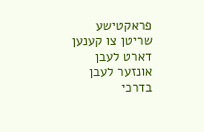פראקטישע שריטן צו קענען דארט לעבן אונזער לעבן בדרכי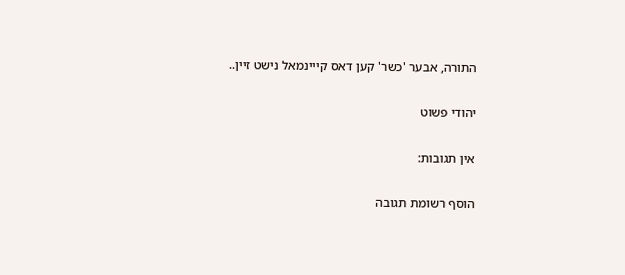התורה, אבער 'כשר' קען דאס קייינמאל נישט זיין..

יהודי פשוט

אין תגובות:

הוסף רשומת תגובה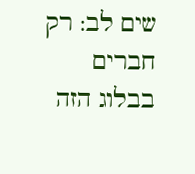שים לב: רק חברים בבלוג הזה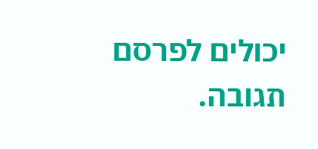יכולים לפרסם תגובה.